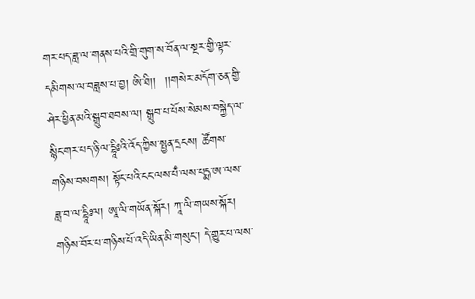གར་པད་ཟླ་ལ་གནས་པའི་གྲི་གུག་ས་བོན་ལ་སྔར་གྱི་ལྟར་དམིགས་ལ་བཟླས་པ་བྱ། ཨི་ཐི།།  །།གསེར་མདོག་ཅན་གྱི་ཤེར་ཕྱིན་མའི་སྒྲུབ་ཐབས་ལ། སྒྲུབ་པ་པོས་སེམས་བསྐྱེད་ལ་སྙིང་གར་པད་ཉི་ལ་དྷཱིཿའི་འོད་ཀྱིས་སྤྱན་དྲངས། ཚོགས་གཉིས་བསགས། སྟོང་པའི་ངང་ལས་པྃ་ལས་པདྨ་ཨ་ལས་ཟླ་བ་ལ་དྷཱིཿལ། ཨཱ་ལི་གཡོན་སྐོར། ཀཱ་ལི་གཡས་སྐོར། གཉིས་བོར་པ་གཉིས་པོ་འདི་ཡིན་མི་གསུང་། དེ་གྱུར་པ་ལས་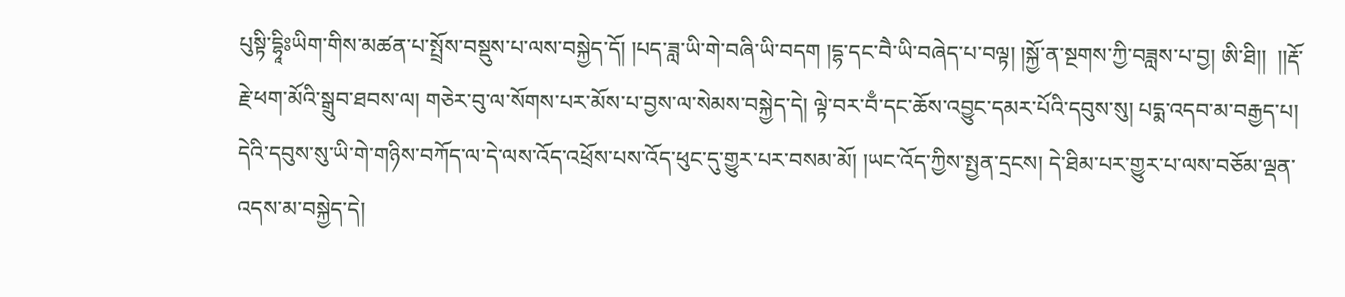པུསྟི་དྷཱིཿཡིག་གིས་མཚན་པ་སྤྲོས་བསྡུས་པ་ལས་བསྐྱེད་དོ། །པད་ཟླ་ཡི་གེ་བཞི་ཡི་བདག །དྷ་དང་བཻ་ཡི་བཞེད་པ་བལྟ། །སྐྱོ་ན་སྔགས་ཀྱི་བཟླས་པ་བྱ། ཨི་ཐི།།  །།རྡོ་རྗེ་ཕག་མོའི་སྒྲུབ་ཐབས་ལ། གཅེར་བུ་ལ་སོགས་པར་མོས་པ་བྱས་ལ་སེམས་བསྐྱེད་དེ། ལྟེ་བར་བྃ་དང་ཆོས་འབྱུང་དམར་པོའི་དབུས་སུ། པདྨ་འདབ་མ་བརྒྱད་པ། དེའི་དབུས་སུ་ཡི་གེ་གཉིས་བཀོད་ལ་དེ་ལས་འོད་འཕྲོས་པས་འོད་ཕུང་དུ་གྱུར་པར་བསམ་མོ། །ཡང་འོད་ཀྱིས་སྤྱན་དྲངས། དེ་ཐིམ་པར་གྱུར་པ་ལས་བཅོམ་ལྡན་འདས་མ་བསྐྱེད་དེ།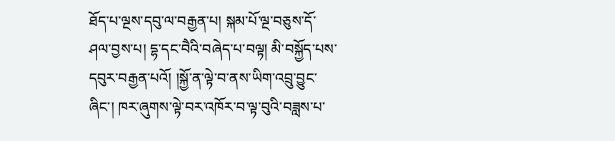ཐོད་པ་ལྔས་དབུ་ལ་བརྒྱན་པ། སྐམ་པོ་ལྔ་བཅུས་དོ་ཤལ་བྱས་པ། དྷ་དང་བཻའི་བཞེད་པ་བལྟ། མི་བསྐྱོད་པས་དབུར་བརྒྱན་པའོ། །སྐྱོ་ན་ལྟེ་བ་ནས་ཡིག་འབྲུ་བྱུང་ཞིང་། ཁར་ཞུགས་ལྟེ་བར་འཁོར་བ་ལྟ་བུའི་བཟླས་པ་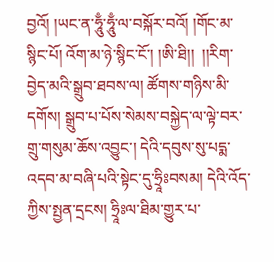བྱའོ། །ཡང་ན་ཧཱུྃ་ཧཱུྃ་ལ་བསྐོར་བའོ། །གོང་མ་སྙིང་པོ། འོག་མ་ཉེ་སྙིང་ངོ་། །ཨི་ཐི།།  །།རིག་བྱེད་མའི་སྒྲུབ་ཐབས་ལ། ཚོགས་གཉིས་མི་དགོས། སྒྲུབ་པ་པོས་སེམས་བསྐྱེད་ལ་ལྟེ་བར་གྲུ་གསུམ་ཆོས་འབྱུང་། དེའི་དབུས་སུ་པདྨ་འདབ་མ་བཞི་པའི་སྟེང་དུ་ཧྲཱིཿབསམ། དེའི་འོད་ཀྱིས་སྤྱན་དྲངས། ཧྲཱིཿལ་ཐིམ་གྱུར་པ་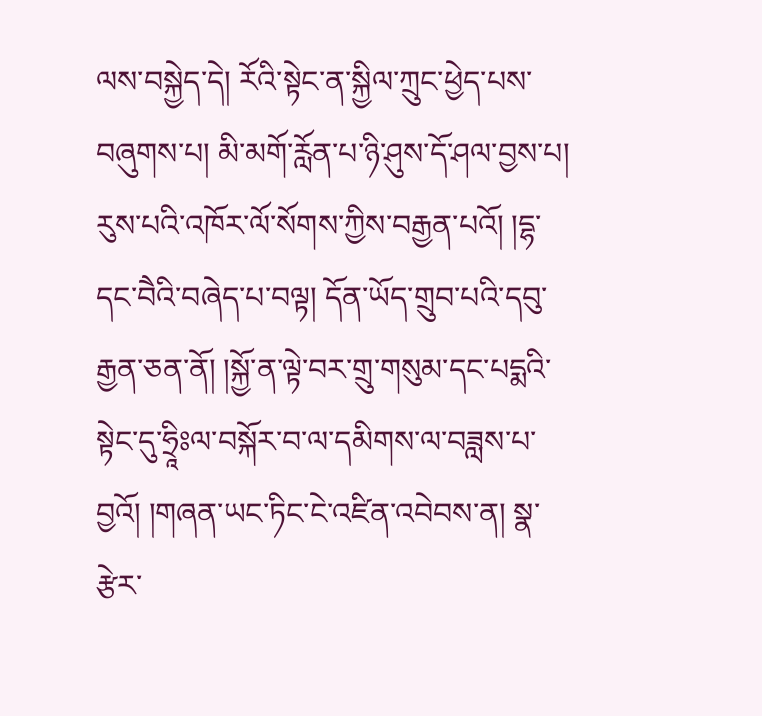ལས་བསྐྱེད་དེ། རོའི་སྟེང་ན་སྐྱིལ་ཀྲུང་ཕྱེད་པས་བཞུགས་པ། མི་མགོ་རློན་པ་ཉི་ཤུས་དོ་ཤལ་བྱས་པ། རུས་པའི་འཁོར་ལོ་སོགས་ཀྱིས་བརྒྱན་པའོ། །དྷ་དང་བཻའི་བཞེད་པ་བལྟ། དོན་ཡོད་གྲུབ་པའི་དབུ་རྒྱན་ཅན་ནོ། །སྐྱོ་ན་ལྟེ་བར་གྲུ་གསུམ་དང་པདྨའི་སྟེང་དུ་ཧྲཱིཿལ་བསྐོར་བ་ལ་དམིགས་ལ་བཟླས་པ་བྱའོ། །གཞན་ཡང་ཏིང་ངེ་འཛིན་འབེབས་ན། སྣ་རྩེར་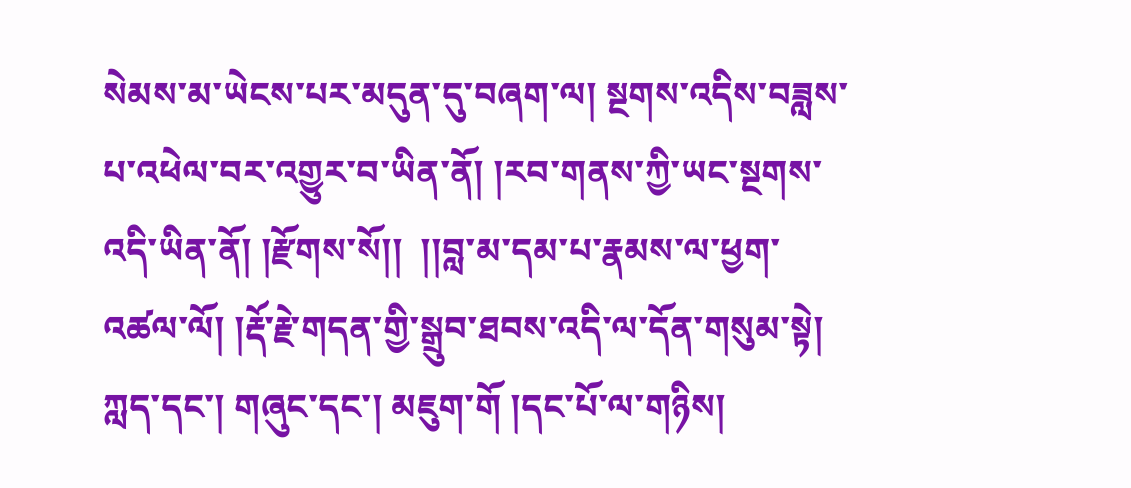སེམས་མ་ཡེངས་པར་མདུན་དུ་བཞག་ལ། སྔགས་འདིས་བཟླས་པ་འཕེལ་བར་འགྱུར་བ་ཡིན་ནོ། །རབ་གནས་ཀྱི་ཡང་སྔགས་འདི་ཡིན་ནོ། །རྫོགས་སོ།།  །།བླ་མ་དམ་པ་རྣམས་ལ་ཕྱག་འཚལ་ལོ། །རྡོ་རྗེ་གདན་གྱི་སྒྲུབ་ཐབས་འདི་ལ་དོན་གསུམ་སྟེ། ཀླད་དང་། གཞུང་དང་། མཇུག་གོ །དང་པོ་ལ་གཉིས།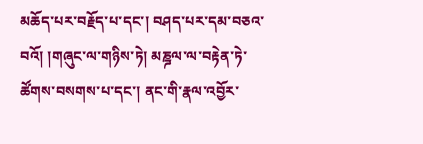མཆོད་པར་བརྗོད་པ་དང་། བཤད་པར་དམ་བཅའ་བའོ། །གཞུང་ལ་གཉིས་ཏེ། མཎྜལ་ལ་བརྟེན་ཏེ་ཚོགས་བསགས་པ་དང་། ནང་གི་རྣལ་འབྱོར་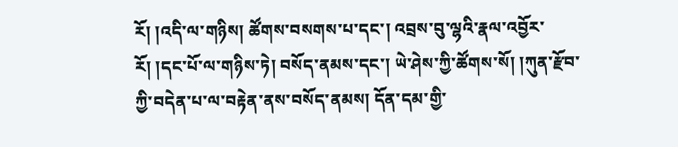རོ། །འདི་ལ་གཉིས། ཚོགས་བསགས་པ་དང་། འབྲས་བུ་ལྷའི་རྣལ་འབྱོར་རོ། །དང་པོ་ལ་གཉིས་ཏེ། བསོད་ནམས་དང་། ཡེ་ཤེས་ཀྱི་ཚོགས་སོ། །ཀུན་རྫོབ་ཀྱི་བདེན་པ་ལ་བརྟེན་ནས་བསོད་ནམས། དོན་དམ་གྱི་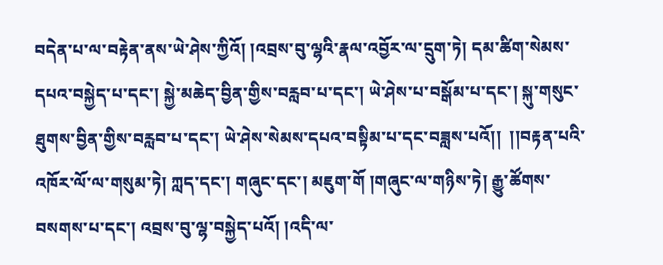བདེན་པ་ལ་བརྟེན་ནས་ཡེ་ཤེས་ཀྱིའོ། །འབྲས་བུ་ལྷའི་རྣལ་འབྱོར་ལ་དྲུག་ཏེ། དམ་ཚིག་སེམས་དཔའ་བསྐྱེད་པ་དང་། སྐྱེ་མཆེད་བྱིན་གྱིས་བརླབ་པ་དང་། ཡེ་ཤེས་པ་བསྒོམ་པ་དང་། སྐུ་གསུང་ཐུགས་བྱིན་གྱིས་བརླབ་པ་དང་། ཡེ་ཤེས་སེམས་དཔའ་བསྟིམ་པ་དང་བཟླས་པའོ།།  །།བརྟན་པའི་འཁོར་ལོ་ལ་གསུམ་ཏེ། ཀླད་དང་། གཞུང་དང་། མཇུག་གོ །གཞུང་ལ་གཉིས་ཏེ། རྒྱུ་ཚོགས་བསགས་པ་དང་། འབྲས་བུ་ལྷ་བསྐྱེད་པའོ། །འདི་ལ་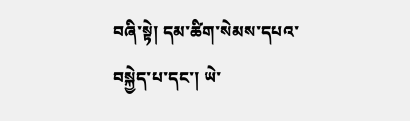བཞི་སྟེ། དམ་ཚིག་སེམས་དཔའ་བསྐྱེད་པ་དང་། ཡེ་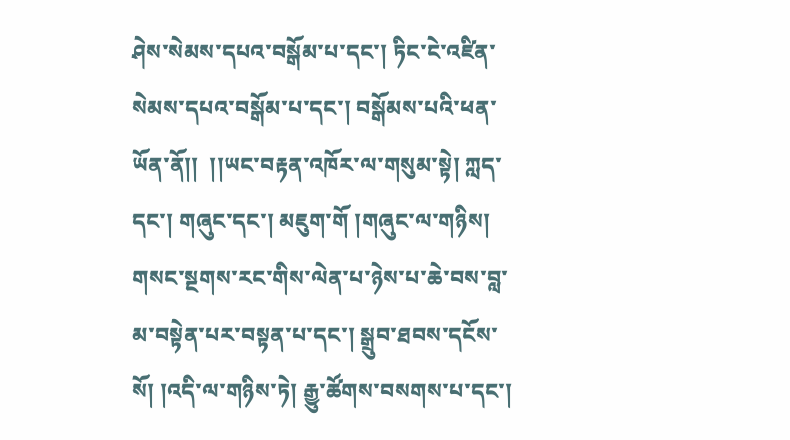ཤེས་སེམས་དཔའ་བསྒོམ་པ་དང་། ཏིང་ངེ་འཛིན་སེམས་དཔའ་བསྒོམ་པ་དང་། བསྒོམས་པའི་ཕན་ཡོན་ནོ།།  །།ཡང་བརྟན་འཁོར་ལ་གསུམ་སྟེ། ཀླད་དང་། གཞུང་དང་། མཇུག་གོ །གཞུང་ལ་གཉིས། གསང་སྔགས་རང་གིས་ལེན་པ་ཉེས་པ་ཆེ་བས་བླ་མ་བསྟེན་པར་བསྟན་པ་དང་། སྒྲུབ་ཐབས་དངོས་སོ། །འདི་ལ་གཉིས་ཏེ། རྒྱུ་ཚོགས་བསགས་པ་དང་།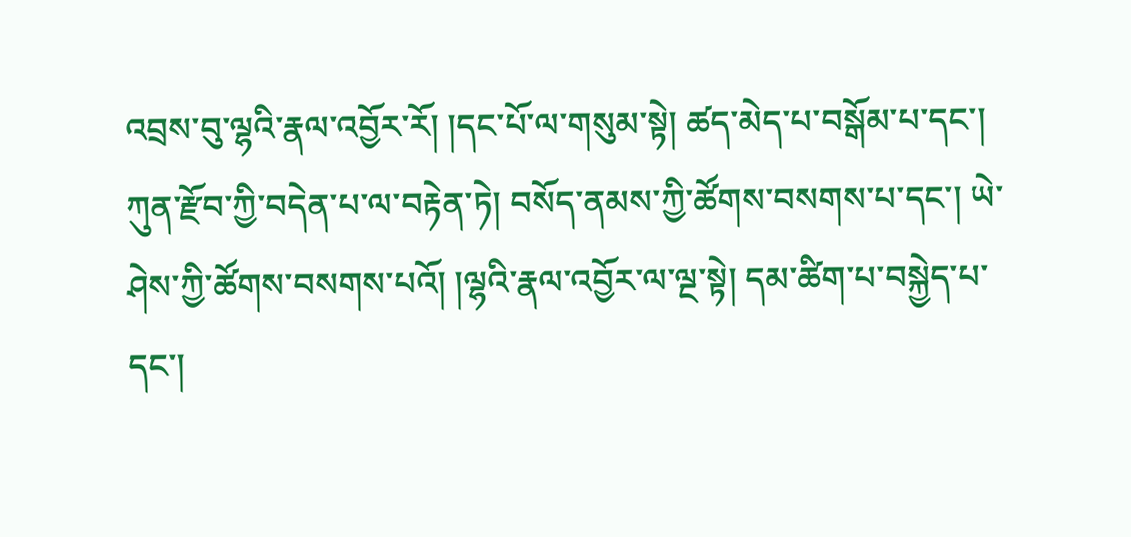འབྲས་བུ་ལྷའི་རྣལ་འབྱོར་རོ། །དང་པོ་ལ་གསུམ་སྟེ། ཚད་མེད་པ་བསྒོམ་པ་དང་། ཀུན་རྫོབ་ཀྱི་བདེན་པ་ལ་བརྟེན་ཏེ། བསོད་ནམས་ཀྱི་ཚོགས་བསགས་པ་དང་། ཡེ་ཤེས་ཀྱི་ཚོགས་བསགས་པའོ། །ལྷའི་རྣལ་འབྱོར་ལ་ལྔ་སྟེ། དམ་ཚིག་པ་བསྐྱེད་པ་དང་།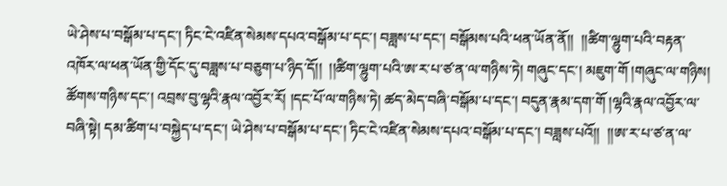ཡེ་ཤེས་པ་བསྒོམ་པ་དང་། ཏིང་ངེ་འཛིན་སེམས་དཔའ་བསྒོམ་པ་དང་། བཟླས་པ་དང་། བསྒོམས་པའི་ཕན་ཡོན་ནོ།།  །།ཚིག་ལྷུག་པའི་བརྟན་འཁོར་ལ་ཕན་ཡོན་གྱི་དོང་དུ་བཟླས་པ་བཅུག་པ་ཉིད་དོ།།  །།ཚིག་ལྷུག་པའི་ཨ་ར་པ་ཙ་ན་ལ་གཉིས་ཏེ། གཞུང་དང་། མཇུག་གོ །གཞུང་ལ་གཉིས། ཚོགས་གཉིས་དང་། འབྲས་བུ་ལྷའི་རྣལ་འབྱོར་རོ། །དང་པོ་ལ་གཉིས་ཏེ། ཚད་མེད་བཞི་བསྒོམ་པ་དང་། བདུན་རྣམ་དག་གོ །ལྷའི་རྣལ་འབྱོར་ལ་བཞི་སྟེ། དམ་ཚིག་པ་བསྐྱེད་པ་དང་། ཡེ་ཤེས་པ་བསྒོམ་པ་དང་། ཏིང་ངེ་འཛིན་སེམས་དཔའ་བསྒོམ་པ་དང་། བཟླས་པའོ།།  །།ཨ་ར་པ་ཙ་ན་ལ་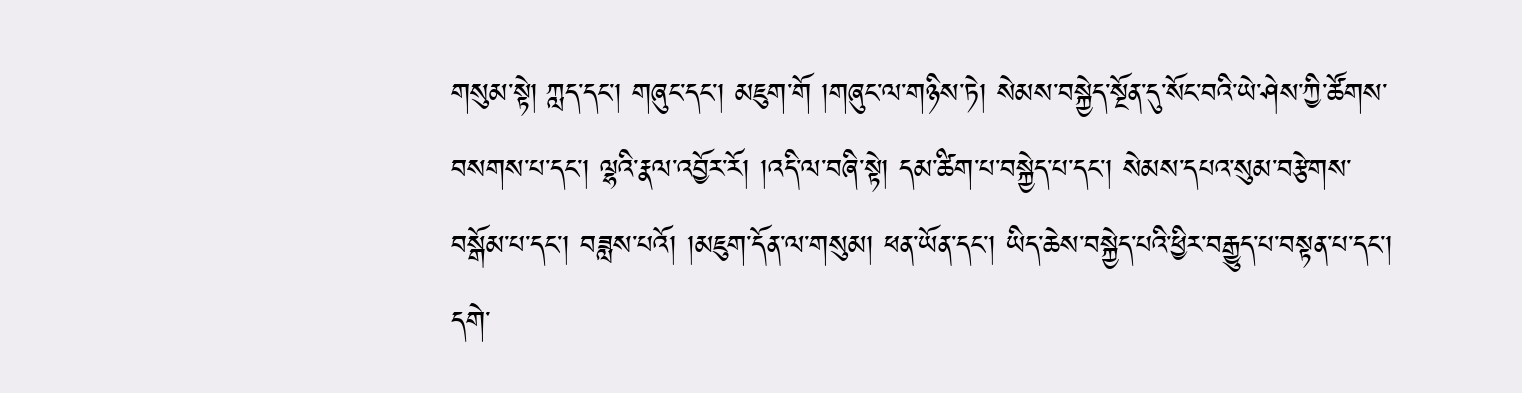གསུམ་སྟེ། ཀླད་དང་། གཞུང་དང་། མཇུག་གོ །གཞུང་ལ་གཉིས་ཏེ། སེམས་བསྐྱེད་སྔོན་དུ་སོང་བའི་ཡེ་ཤེས་ཀྱི་ཚོགས་བསགས་པ་དང་། ལྷའི་རྣལ་འབྱོར་རོ། །འདི་ལ་བཞི་སྟེ། དམ་ཚིག་པ་བསྐྱེད་པ་དང་། སེམས་དཔའ་སུམ་བརྩེགས་བསྒོམ་པ་དང་། བཟླས་པའོ། །མཇུག་དོན་ལ་གསུམ། ཕན་ཡོན་དང་། ཡིད་ཆེས་བསྐྱེད་པའི་ཕྱིར་བརྒྱུད་པ་བསྟན་པ་དང་། དགེ་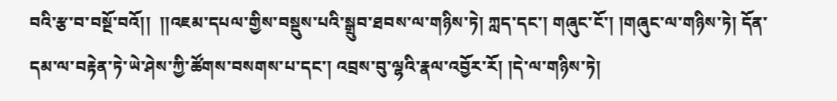བའི་རྩ་བ་བསྔོ་བའོ།།  །།འཇམ་དཔལ་གྱིས་བསྡུས་པའི་སྒྲུབ་ཐབས་ལ་གཉིས་ཏེ། ཀླད་དང་། གཞུང་ངོ་། །གཞུང་ལ་གཉིས་ཏེ། དོན་དམ་ལ་བརྟེན་ཏེ་ཡེ་ཤེས་ཀྱི་ཚོགས་བསགས་པ་དང་། འབྲས་བུ་ལྷའི་རྣལ་འབྱོར་རོ། །དེ་ལ་གཉིས་ཏེ།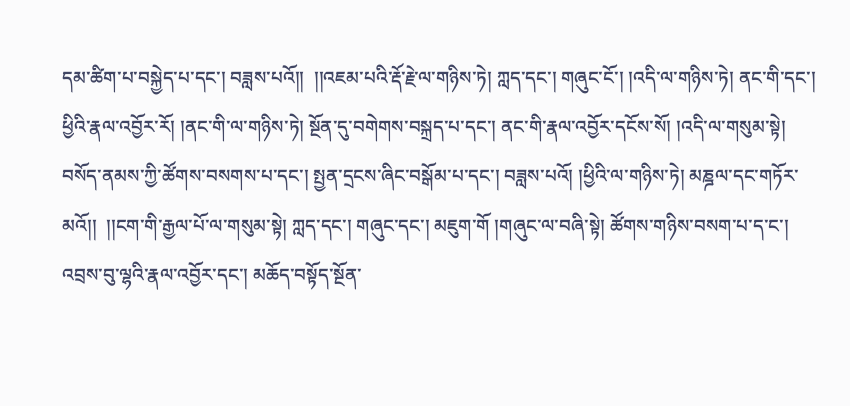དམ་ཚིག་པ་བསྐྱེད་པ་དང་། བཟླས་པའོ།།  །།འཇམ་པའི་རྡོ་རྗེ་ལ་གཉིས་ཏེ། ཀླད་དང་། གཞུང་ངོ་། །འདི་ལ་གཉིས་ཏེ། ནང་གི་དང་། ཕྱིའི་རྣལ་འབྱོར་རོ། །ནང་གི་ལ་གཉིས་ཏེ། སྔོན་དུ་བགེགས་བསྐྲད་པ་དང་། ནང་གི་རྣལ་འབྱོར་དངོས་སོ། །འདི་ལ་གསུམ་སྟེ། བསོད་ནམས་ཀྱི་ཚོགས་བསགས་པ་དང་། སྤྱན་དྲངས་ཞིང་བསྒོམ་པ་དང་། བཟླས་པའོ། །ཕྱིའི་ལ་གཉིས་ཏེ། མཎྜལ་དང་གཏོར་མའོ།།  །།ངག་གི་རྒྱལ་པོ་ལ་གསུམ་སྟེ། ཀླད་དང་། གཞུང་དང་། མཇུག་གོ །གཞུང་ལ་བཞི་སྟེ། ཚོགས་གཉིས་བསག་པ་ད་ང་། འབྲས་བུ་ལྷའི་རྣལ་འབྱོར་དང་། མཆོད་བསྟོད་སྔོན་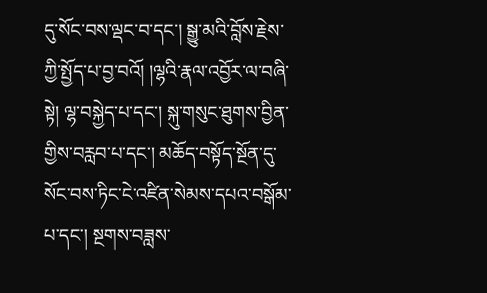དུ་སོང་བས་ལྡང་བ་དང་། སྒྱུ་མའི་བློས་རྗེས་ཀྱི་སྤྱོད་པ་བྱ་བའོ། །ལྷའི་རྣལ་འབྱོར་ལ་བཞི་སྟེ། ལྷ་བསྐྱེད་པ་དང་། སྐུ་གསུང་ཐུགས་བྱིན་གྱིས་བརླབ་པ་དང་། མཆོད་བསྟོད་སྔོན་དུ་སོང་བས་ཏིང་ངེ་འཛིན་སེམས་དཔའ་བསྒོམ་པ་དང་། སྔགས་བཟླས་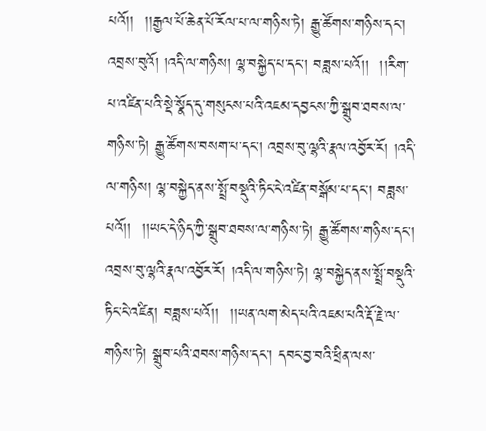པའོ།།  །།རྒྱལ་པོ་ཆེན་པོ་རོལ་པ་ལ་གཉིས་ཏེ། རྒྱུ་ཚོགས་གཉིས་དང་། འབྲས་བུའོ། །འདི་ལ་གཉིས། ལྷ་བསྐྱེད་པ་དང་། བཟླས་པའོ།།  །།རིག་པ་འཛིན་པའི་སྡེ་སྣོད་དུ་གསུངས་པའི་འཇམ་དབྱངས་ཀྱི་སྒྲུབ་ཐབས་ལ་གཉིས་ཏེ། རྒྱུ་ཚོགས་བསག་པ་དང་། འབྲས་བུ་ལྷའི་རྣལ་འབྱོར་རོ། །འདི་ལ་གཉིས། ལྷ་བསྐྱེད་ནས་སྤྲོ་བསྡུའི་ཏིང་ངེ་འཛིན་བསྒོམ་པ་དང་། བཟླས་པའོ།།  །།ཡང་དེ་ཉིད་ཀྱི་སྒྲུབ་ཐབས་ལ་གཉིས་ཏེ། རྒྱུ་ཚོགས་གཉིས་དང་། འབྲས་བུ་ལྷའི་རྣལ་འབྱོར་རོ། །འདི་ལ་གཉིས་ཏེ། ལྷ་བསྐྱེད་ནས་སྤྲོ་བསྡུའི་ཏིང་ངེ་འཛིན། བཟླས་པའོ།།  །།ཡན་ལག་མེད་པའི་འཇམ་པའི་རྡོ་རྗེ་ལ་གཉིས་ཏེ། སྒྲུབ་པའི་ཐབས་གཉིས་དང་། དབང་བྱ་བའི་ཕྲིན་ལས་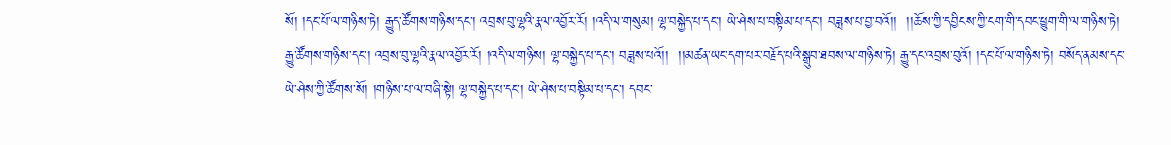སོ། །དང་པོ་ལ་གཉིས་ཏེ། རྒྱུད་ཚོགས་གཉིས་དང་། འབྲས་བུ་ལྷའི་རྣལ་འབྱོར་རོ། །འདི་ལ་གསུམ། ལྷ་བསྐྱེད་པ་དང་། ཡེ་ཤེས་པ་བསྟིམ་པ་དང་། བཟླས་པ་བྱ་བའོ།།  །།ཆོས་ཀྱི་དབྱིངས་ཀྱི་ངག་གི་དབང་ཕྱུག་གི་ལ་གཉིས་ཏེ། རྒྱུ་ཚོགས་གཉིས་དང་། འབྲས་བུ་ལྷའི་རྣལ་འབྱོར་རོ། །འདི་ལ་གཉིས། ལྷ་བསྐྱེད་པ་དང་། བཟླས་པའོ།།  །།མཚན་ཡང་དག་པར་བརྗོད་པའི་སྒྲུབ་ཐབས་ལ་གཉིས་ཏེ། རྒྱུ་དང་འབྲས་བུའོ། །དང་པོ་ལ་གཉིས་ཏེ། བསོད་ནམས་དང་ཡེ་ཤེས་ཀྱི་ཚོགས་སོ། །གཉིས་པ་ལ་བཞི་སྟེ། ལྷ་བསྐྱེད་པ་དང་། ཡེ་ཤེས་པ་བསྟིམ་པ་དང་། དབང་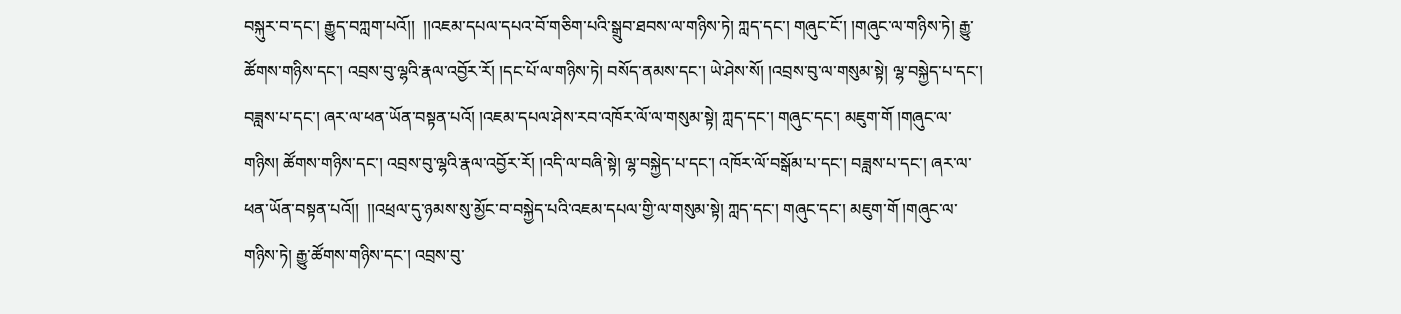བསྐུར་བ་དང་། རྒྱུད་བཀླག་པའོ།།  །།འཇམ་དཔལ་དཔའ་བོ་གཅིག་པའི་སྒྲུབ་ཐབས་ལ་གཉིས་ཏེ། ཀླད་དང་། གཞུང་ངོ་། །གཞུང་ལ་གཉིས་ཏེ། རྒྱུ་ཚོགས་གཉིས་དང་། འབྲས་བུ་ལྷའི་རྣལ་འབྱོར་རོ། །དང་པོ་ལ་གཉིས་ཏེ། བསོད་ནམས་དང་། ཡེ་ཤེས་སོ། །འབྲས་བུ་ལ་གསུམ་སྟེ། ལྷ་བསྐྱེད་པ་དང་། བཟླས་པ་དང་། ཞར་ལ་ཕན་ཡོན་བསྟན་པའོ། །འཇམ་དཔལ་ཤེས་རབ་འཁོར་ལོ་ལ་གསུམ་སྟེ། ཀླད་དང་། གཞུང་དང་། མཇུག་གོ །གཞུང་ལ་གཉིས། ཚོགས་གཉིས་དང་། འབྲས་བུ་ལྷའི་རྣལ་འབྱོར་རོ། །འདི་ལ་བཞི་སྟེ། ལྷ་བསྐྱེད་པ་དང་། འཁོར་ལོ་བསྒོམ་པ་དང་། བཟླས་པ་དང་། ཞར་ལ་ཕན་ཡོན་བསྟན་པའོ།།  །།འཕྲལ་དུ་ཉམས་སུ་མྱོང་བ་བསྐྱེད་པའི་འཇམ་དཔལ་གྱི་ལ་གསུམ་སྟེ། ཀླད་དང་། གཞུང་དང་། མཇུག་གོ །གཞུང་ལ་གཉིས་ཏེ། རྒྱུ་ཚོགས་གཉིས་དང་། འབྲས་བུ་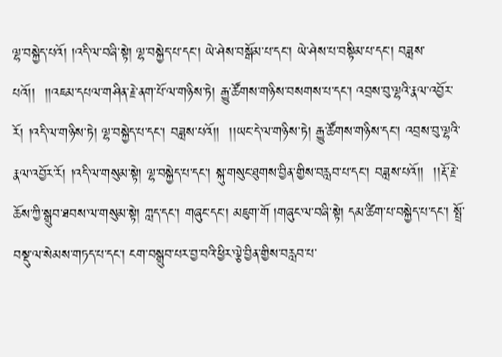ལྷ་བསྐྱེད་པའོ། །འདི་ལ་བཞི་སྟེ། ལྷ་བསྐྱེད་པ་དང་། ཡེ་ཤེས་བསྒོམ་པ་དང་། ཡེ་ཤེས་པ་བསྟིམ་པ་དང་། བཟླས་པའོ།།  །།འཇམ་དཔལ་གཤིན་རྗེ་ནག་པོ་ལ་གཉིས་ཏེ། རྒྱུ་ཚོགས་གཉིས་བསགས་པ་དང་། འབྲས་བུ་ལྷའི་རྣལ་འབྱོར་རོ། །འདི་ལ་གཉིས་ཏེ། ལྷ་བསྐྱེད་པ་དང་། བཟླས་པའོ།།  །།ཡང་དེ་ལ་གཉིས་ཏེ། རྒྱུ་ཚོགས་གཉིས་དང་། འབྲས་བུ་ལྷའི་རྣལ་འབྱོར་རོ། །འདི་ལ་གསུམ་སྟེ། ལྷ་བསྐྱེད་པ་དང་། སྐུ་གསུང་ཐུགས་བྱིན་གྱིས་བརླབ་པ་དང་། བཟླས་པའོ།།  །།རྡོ་རྗེ་ཆོས་ཀྱི་སྒྲུབ་ཐབས་ལ་གསུམ་སྟེ། ཀླད་དང་། གཞུང་དང་། མཇུག་གོ །གཞུང་ལ་བཞི་སྟེ། དམ་ཚིག་པ་བསྐྱེད་པ་དང་། སྤྲོ་བསྡུ་ལ་སེམས་གཏད་པ་དང་། ངག་བསྒྲུབ་པར་བྱ་བའི་ཕྱིར་ལྕེ་བྱིན་གྱིས་བརླབ་པ་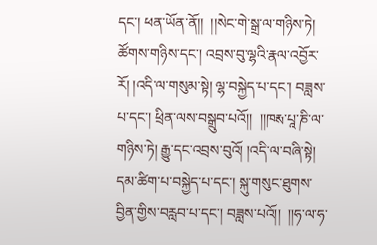དང་། ཕན་ཡོན་ནོ།།  །།སེང་གེ་སྒྲ་ལ་གཉིས་ཏེ། ཚོགས་གཉིས་དང་། འབྲས་བུ་ལྷའི་རྣལ་འབྱོར་རོ། །འདི་ལ་གསུམ་སྟེ། ལྷ་བསྐྱེད་པ་དང་། བཟླས་པ་དང་། ཕྲིན་ལས་བསྒྲུབ་པའོ།།  །།ཁརྶ་པཱ་ཎི་ལ་གཉིས་ཏེ། རྒྱུ་དང་འབྲས་བུའོ། །འདི་ལ་བཞི་སྟེ། དམ་ཚིག་པ་བསྐྱེད་པ་དང་། སྐུ་གསུང་ཐུགས་བྱིན་གྱིས་བརླབ་པ་དང་། བཟླས་པའོ།།  །།ཧ་ལ་ཧ་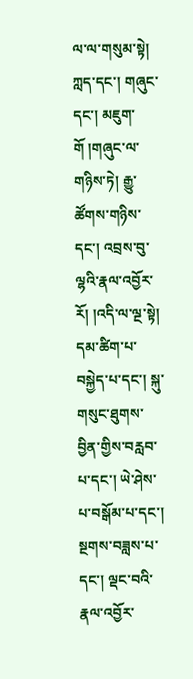ལ་ལ་གསུམ་སྟེ། ཀླད་དང་། གཞུང་དང་། མཇུག་གོ །གཞུང་ལ་གཉིས་ཏེ། རྒྱུ་ཚོགས་གཉིས་དང་། འབྲས་བུ་ལྷའི་རྣལ་འབྱོར་རོ། །འདི་ལ་ལྔ་སྟེ། དམ་ཚིག་པ་བསྐྱེད་པ་དང་། སྐུ་གསུང་ཐུགས་བྱིན་གྱིས་བརླབ་པ་དང་། ཡེ་ཤེས་པ་བསྒོམ་པ་དང་། སྔགས་བཟླས་པ་དང་། ལྡང་བའི་རྣལ་འབྱོར་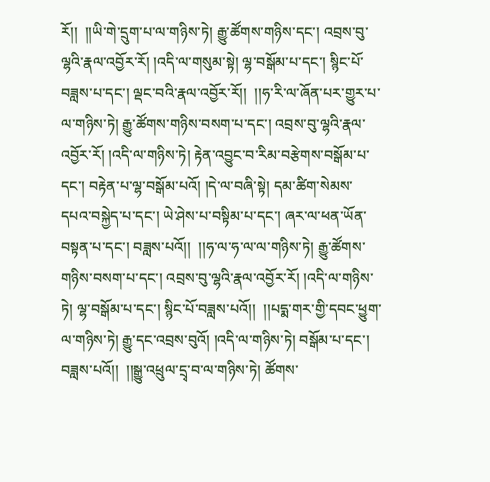རོ།།  །།ཡི་གེ་དྲུག་པ་ལ་གཉིས་ཏེ། རྒྱུ་ཚོགས་གཉིས་དང་། འབྲས་བུ་ལྷའི་རྣལ་འབྱོར་རོ། །འདི་ལ་གསུམ་སྟེ། ལྷ་བསྒོམ་པ་དང་། སྙིང་པོ་བཟླས་པ་དང་། ལྡང་བའི་རྣལ་འབྱོར་རོ།།  །།ཧ་རི་ལ་ཞོན་པར་གྱུར་པ་ལ་གཉིས་ཏེ། རྒྱུ་ཚོགས་གཉིས་བསག་པ་དང་། འབྲས་བུ་ལྷའི་རྣལ་འབྱོར་རོ། །འདི་ལ་གཉིས་ཏེ། རྟེན་འབྱུང་བ་རིམ་བརྩེགས་བསྒོམ་པ་དང་། བརྟེན་པ་ལྷ་བསྒོམ་པའོ། །དེ་ལ་བཞི་སྟེ། དམ་ཚིག་སེམས་དཔའ་བསྐྱེད་པ་དང་། ཡེ་ཤེས་པ་བསྟིམ་པ་དང་། ཞར་ལ་ཕན་ཡོན་བསྟན་པ་དང་། བཟླས་པའོ།།  །།ཧ་ལ་ཧ་ལ་ལ་གཉིས་ཏེ། རྒྱུ་ཚོགས་གཉིས་བསག་པ་དང་། འབྲས་བུ་ལྷའི་རྣལ་འབྱོར་རོ། །འདི་ལ་གཉིས་ཏེ། ལྷ་བསྒོམ་པ་དང་། སྙིང་པོ་བཟླས་པའོ།།  །།པདྨ་གར་གྱི་དབང་ཕྱུག་ལ་གཉིས་ཏེ། རྒྱུ་དང་འབྲས་བུའོ། །འདི་ལ་གཉིས་ཏེ། བསྒོམ་པ་དང་། བཟླས་པའོ།།  །།སྒྱུ་འཕྲུལ་དྲྭ་བ་ལ་གཉིས་ཏེ། ཚོགས་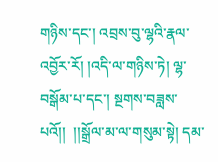གཉིས་དང་། འབྲས་བུ་ལྷའི་རྣལ་འབྱོར་རོ། །འདི་ལ་གཉིས་ཏེ། ལྷ་བསྒོམ་པ་དང་། སྔགས་བཟླས་པའོ།།  །།སྒྲོལ་མ་ལ་གསུམ་སྟེ། དམ་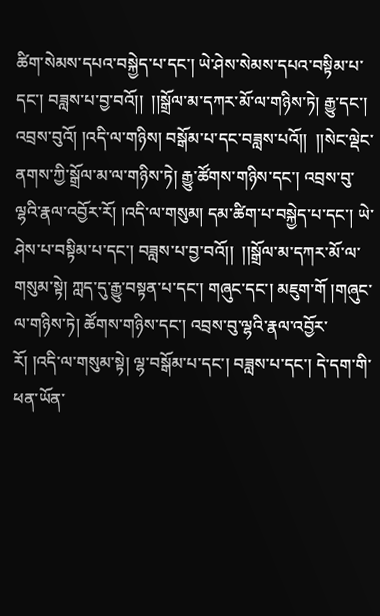ཚིག་སེམས་དཔའ་བསྐྱེད་པ་དང་། ཡེ་ཤེས་སེམས་དཔའ་བསྟིམ་པ་དང་། བཟླས་པ་བྱ་བའོ།།  །།སྒྲོལ་མ་དཀར་མོ་ལ་གཉིས་ཏེ། རྒྱུ་དང་། འབྲས་བུའོ། །འདི་ལ་གཉིས། བསྒོམ་པ་དང་བཟླས་པའོ།།  །།སེང་ལྡེང་ནགས་ཀྱི་སྒྲོལ་མ་ལ་གཉིས་ཏེ། རྒྱུ་ཚོགས་གཉིས་དང་། འབྲས་བུ་ལྷའི་རྣལ་འབྱོར་རོ། །འདི་ལ་གསུམ། དམ་ཚིག་པ་བསྐྱེད་པ་དང་། ཡེ་ཤེས་པ་བསྟིམ་པ་དང་། བཟླས་པ་བྱ་བའོ།།  །།སྒྲོལ་མ་དཀར་མོ་ལ་གསུམ་སྟེ། ཀླད་དུ་རྒྱུ་བསྟན་པ་དང་། གཞུང་དང་། མཇུག་གོ །གཞུང་ལ་གཉིས་ཏེ། ཚོགས་གཉིས་དང་། འབྲས་བུ་ལྷའི་རྣལ་འབྱོར་རོ། །འདི་ལ་གསུམ་སྟེ། ལྷ་བསྒོམ་པ་དང་། བཟླས་པ་དང་། དེ་དག་གི་ཕན་ཡོན་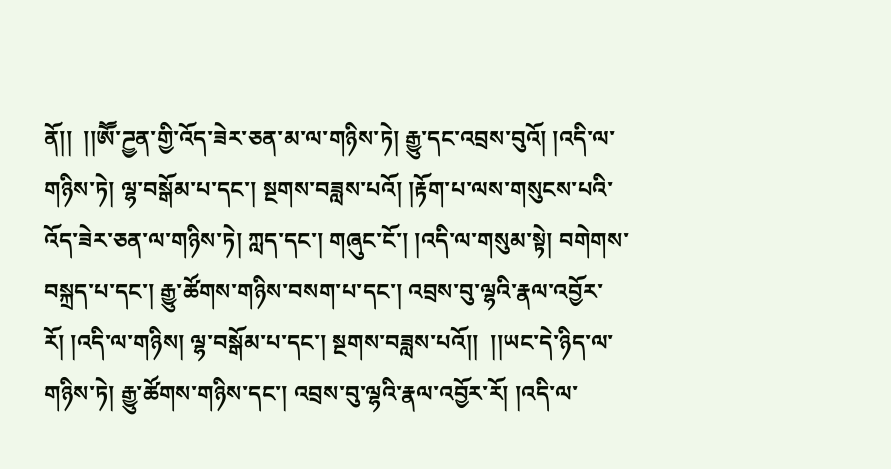ནོ།།  །།ཨཽ་ཌྱན་གྱི་འོད་ཟེར་ཅན་མ་ལ་གཉིས་ཏེ། རྒྱུ་དང་འབྲས་བུའོ། །འདི་ལ་གཉིས་ཏེ། ལྷ་བསྒོམ་པ་དང་། སྔགས་བཟླས་པའོ། །རྟོག་པ་ལས་གསུངས་པའི་འོད་ཟེར་ཅན་ལ་གཉིས་ཏེ། ཀླད་དང་། གཞུང་ངོ་། །འདི་ལ་གསུམ་སྟེ། བགེགས་བསྐྲད་པ་དང་། རྒྱུ་ཚོགས་གཉིས་བསག་པ་དང་། འབྲས་བུ་ལྷའི་རྣལ་འབྱོར་རོ། །འདི་ལ་གཉིས། ལྷ་བསྒོམ་པ་དང་། སྔགས་བཟླས་པའོ།།  །།ཡང་དེ་ཉིད་ལ་གཉིས་ཏེ། རྒྱུ་ཚོགས་གཉིས་དང་། འབྲས་བུ་ལྷའི་རྣལ་འབྱོར་རོ། །འདི་ལ་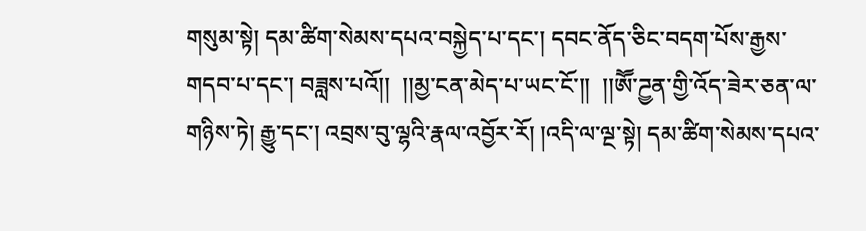གསུམ་སྟེ། དམ་ཚིག་སེམས་དཔའ་བསྐྱེད་པ་དང་། དབང་ནོད་ཅིང་བདག་པོས་རྒྱས་གདབ་པ་དང་། བཟླས་པའོ།།  །།མྱ་ངན་མེད་པ་ཡང་ངོ་།།  །།ཨཽ་ཌྱན་གྱི་འོད་ཟེར་ཅན་ལ་གཉིས་ཏེ། རྒྱུ་དང་། འབྲས་བུ་ལྷའི་རྣལ་འབྱོར་རོ། །འདི་ལ་ལྔ་སྟེ། དམ་ཚིག་སེམས་དཔའ་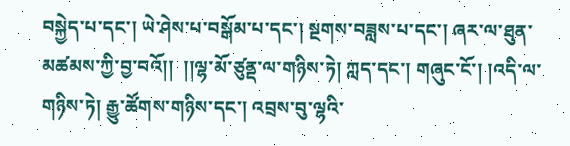བསྐྱེད་པ་དང་། ཡེ་ཤེས་པ་བསྒོམ་པ་དང་། སྔགས་བཟླས་པ་དང་། ཞར་ལ་ཐུན་མཚམས་ཀྱི་བྱ་བའོ།།  །།ལྷ་མོ་ཙུནྡ་ལ་གཉིས་ཏེ། ཀླད་དང་། གཞུང་ངོ་། །འདི་ལ་གཉིས་ཏེ། རྒྱུ་ཚོགས་གཉིས་དང་། འབྲས་བུ་ལྷའི་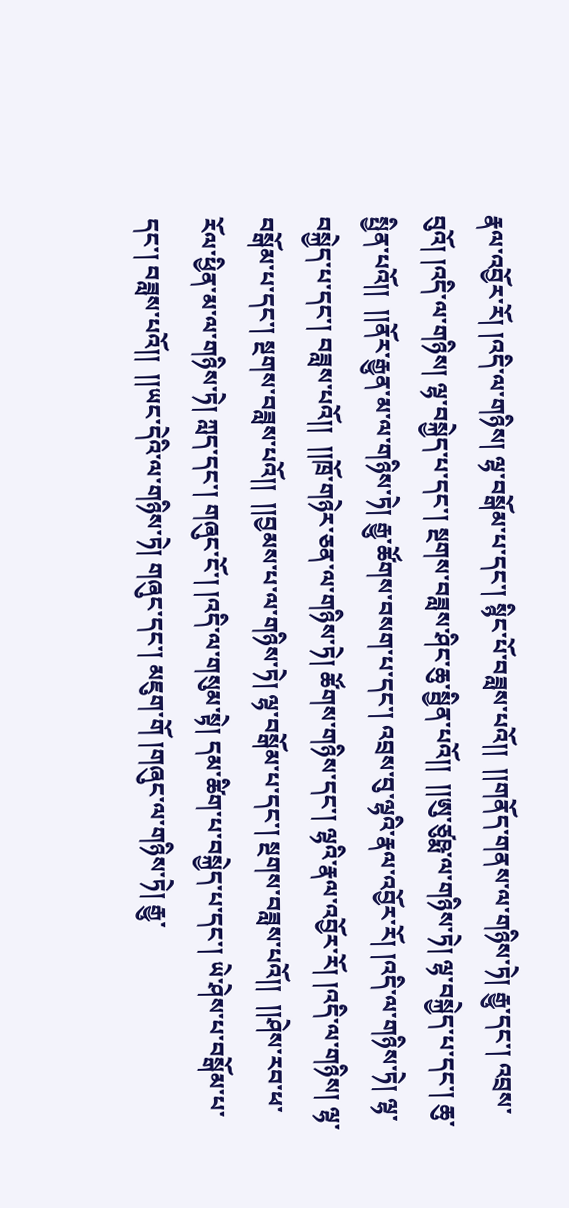རྣལ་འབྱོར་རོ། །འདི་ལ་གཉིས། ལྷ་བསྒོམ་པ་དང་། སྙིང་པོ་བཟླས་པའོ།།  །།གནོད་གནས་ལ་གཉིས་ཏེ། རྒྱུ་དང་། འབྲས་བུའོ། །འདི་ལ་གཉིས། ལྷ་བསྐྱེད་པ་དང་། སྔགས་བཟླས་ཤིང་ཆུ་སྦྱིན་པའོ།།  །།ཨུ་ཙུཥྨ་ལ་གཉིས་ཏེ། ལྷ་བསྐྱེད་པ་དང་། ཆུ་སྤྱིན་པའོ།།  །།ནོར་རྒྱུན་མ་ལ་གཉིས་ཏེ། རྒྱུ་ཚོགས་བསག་པ་དང་། འབྲས་བུ་ལྷའི་རྣལ་འབྱོར་རོ། །འདི་ལ་གཉིས་ཏེ། ལྷ་བསྐྱེད་པ་དང་། བཟླས་པའོ།།  །།ཁྲོ་གཉེར་ཅན་ལ་གཉིས་ཏེ། ཚོགས་གཉིས་དང་། ལྷའི་རྣལ་འབྱོར་རོ། །འདི་ལ་གཉིས། ལྷ་བསྒོམ་པ་དང་། སྔགས་བཟླས་པའོ།།  །།བྱམས་པ་ལ་གཉིས་ཏེ། ལྷ་བསྒོམ་པ་དང་། སྔགས་བཟླས་པའོ།།  །།ཤེས་རབ་ཕ་རོལ་ཕྱིན་མ་ལ་གཉིས་ཏེ། ཀླད་དང་། གཞུང་ངོ་། །འདི་ལ་གསུམ་སྟེ། དམ་ཚིག་པ་བསྐྱེད་པ་དང་། ཡེ་ཤེས་པ་བསྒོམ་པ་དང་། བཟླས་པའོ།།  །།ཡང་དེའི་ལ་གཉིས་ཏེ། གཞུང་དང་། མཇུག་གོ །གཞུང་ལ་གཉིས་ཏེ། རྒྱུ་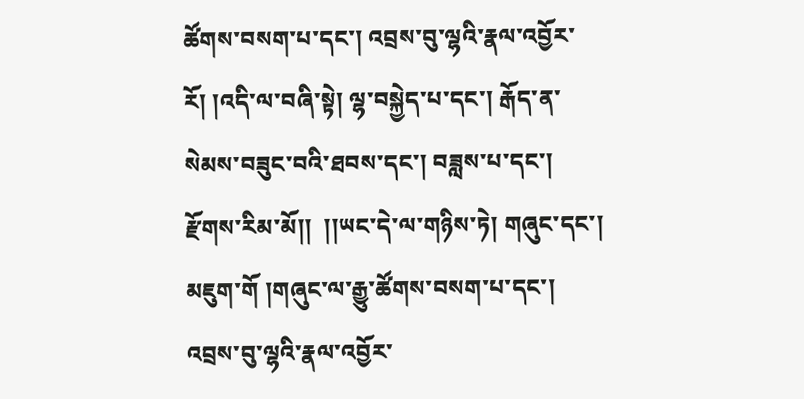ཚོགས་བསག་པ་དང་། འབྲས་བུ་ལྷའི་རྣལ་འབྱོར་རོ། །འདི་ལ་བཞི་སྟེ། ལྷ་བསྐྱེད་པ་དང་། རྒོད་ན་སེམས་བཟུང་བའི་ཐབས་དང་། བཟླས་པ་དང་། རྫོགས་རིམ་མོ།།  །།ཡང་དེ་ལ་གཉིས་ཏེ། གཞུང་དང་། མཇུག་གོ །གཞུང་ལ་རྒྱུ་ཚོགས་བསག་པ་དང་། འབྲས་བུ་ལྷའི་རྣལ་འབྱོར་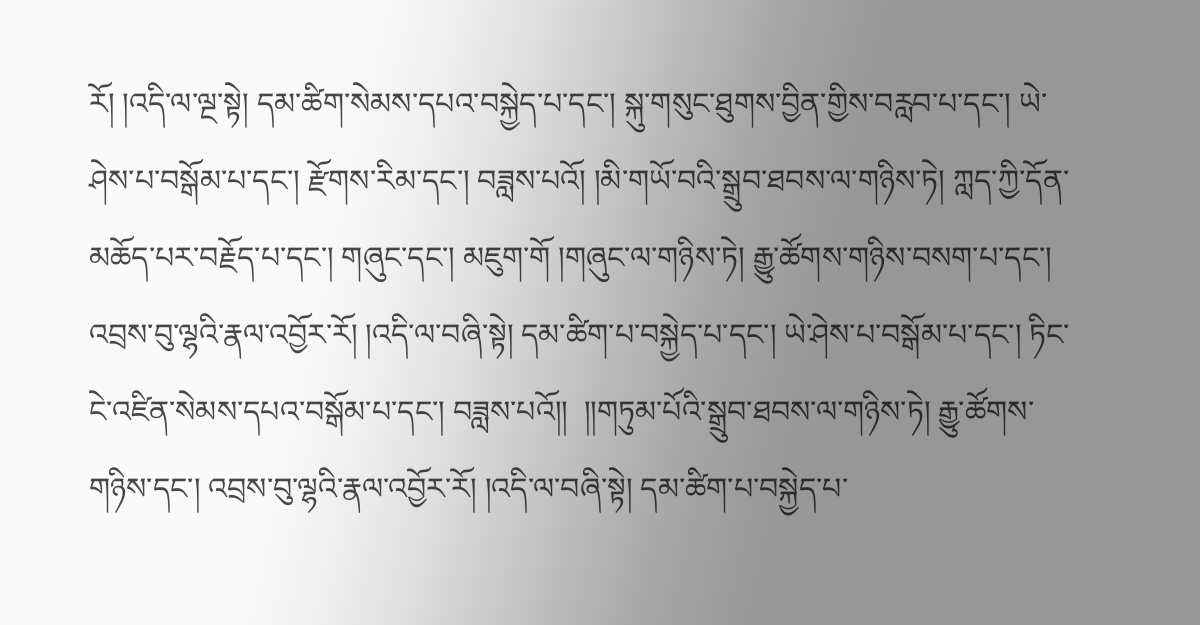རོ། །འདི་ལ་ལྔ་སྟེ། དམ་ཚིག་སེམས་དཔའ་བསྐྱེད་པ་དང་། སྐུ་གསུང་ཐུགས་བྱིན་གྱིས་བརླབ་པ་དང་། ཡེ་ཤེས་པ་བསྒོམ་པ་དང་། རྫོགས་རིམ་དང་། བཟླས་པའོ། །མི་གཡོ་བའི་སྒྲུབ་ཐབས་ལ་གཉིས་ཏེ། ཀླད་ཀྱི་དོན་མཆོད་པར་བརྗོད་པ་དང་། གཞུང་དང་། མཇུག་གོ །གཞུང་ལ་གཉིས་ཏེ། རྒྱུ་ཚོགས་གཉིས་བསག་པ་དང་། འབྲས་བུ་ལྷའི་རྣལ་འབྱོར་རོ། །འདི་ལ་བཞི་སྟེ། དམ་ཚིག་པ་བསྐྱེད་པ་དང་། ཡེ་ཤེས་པ་བསྒོམ་པ་དང་། ཏིང་ངེ་འཛིན་སེམས་དཔའ་བསྒོམ་པ་དང་། བཟླས་པའོ།།  །།གཏུམ་པོའི་སྒྲུབ་ཐབས་ལ་གཉིས་ཏེ། རྒྱུ་ཚོགས་གཉིས་དང་། འབྲས་བུ་ལྷའི་རྣལ་འབྱོར་རོ། །འདི་ལ་བཞི་སྟེ། དམ་ཚིག་པ་བསྐྱེད་པ་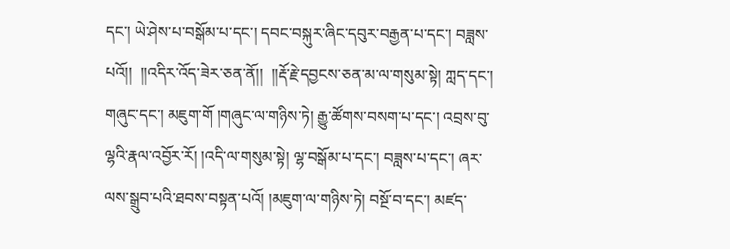དང་། ཡེ་ཤེས་པ་བསྒོམ་པ་དང་། དབང་བསྐུར་ཞིང་དབུར་བརྒྱན་པ་དང་། བཟླས་པའོ།།  །།འདིར་འོད་ཟེར་ཅན་ནོ།།  །།རྡོ་རྗེ་དབྱངས་ཅན་མ་ལ་གསུམ་སྟེ། ཀླད་དང་། གཞུང་དང་། མཇུག་གོ །གཞུང་ལ་གཉིས་ཏེ། རྒྱུ་ཚོགས་བསག་པ་དང་། འབྲས་བུ་ལྷའི་རྣལ་འབྱོར་རོ། །འདི་ལ་གསུམ་སྟེ། ལྷ་བསྒོམ་པ་དང་། བཟླས་པ་དང་། ཞར་ལས་སྒྲུབ་པའི་ཐབས་བསྟན་པའོ། །མཇུག་ལ་གཉིས་ཏེ། བསྔོ་བ་དང་། མཛད་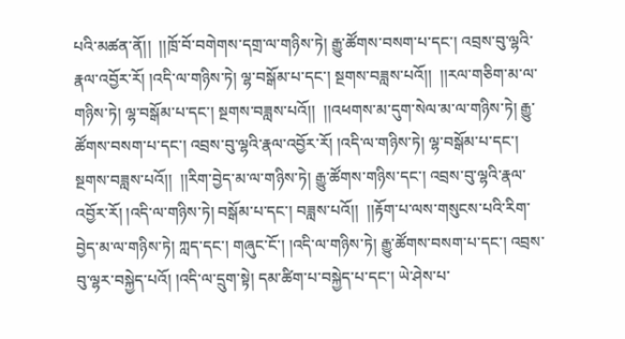པའི་མཚན་ནོ།།  །།ཁྲོ་བོ་བགེགས་དགྲ་ལ་གཉིས་ཏེ། རྒྱུ་ཚོགས་བསག་པ་དང་། འབྲས་བུ་ལྷའི་རྣལ་འབྱོར་རོ། །འདི་ལ་གཉིས་ཏེ། ལྷ་བསྒོམ་པ་དང་། སྔགས་བཟླས་པའོ།།  །།རལ་གཅིག་མ་ལ་གཉིས་ཏེ། ལྷ་བསྒོམ་པ་དང་། སྔགས་བཟླས་པའོ།།  །།འཕགས་མ་དུག་སེལ་མ་ལ་གཉིས་ཏེ། རྒྱུ་ཚོགས་བསག་པ་དང་། འབྲས་བུ་ལྷའི་རྣལ་འབྱོར་རོ། །འདི་ལ་གཉིས་ཏེ། ལྷ་བསྒོམ་པ་དང་། སྔགས་བཟླས་པའོ།།  །།རིག་བྱེད་མ་ལ་གཉིས་ཏེ། རྒྱུ་ཚོགས་གཉིས་དང་། འབྲས་བུ་ལྷའི་རྣལ་འབྱོར་རོ། །འདི་ལ་གཉིས་ཏེ། བསྒོམ་པ་དང་། བཟླས་པའོ།།  །།རྟོག་པ་ལས་གསུངས་པའི་རིག་བྱེད་མ་ལ་གཉིས་ཏེ། ཀླད་དང་། གཞུང་ངོ་། །འདི་ལ་གཉིས་ཏེ། རྒྱུ་ཚོགས་བསག་པ་དང་། འབྲས་བུ་ལྷར་བསྐྱེད་པའོ། །འདི་ལ་དྲུག་སྟེ། དམ་ཚིག་པ་བསྐྱེད་པ་དང་། ཡེ་ཤེས་པ་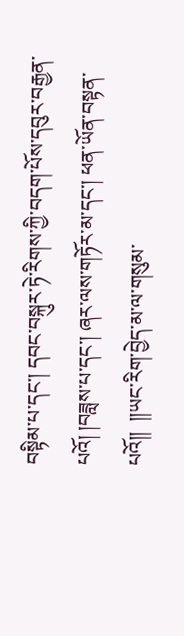བསྟིམ་པ་དང་། དབང་བསྐུར་ཏེ་རིགས་ཀྱི་བདག་པོས་དབུར་བརྒྱན་པའོ། །བཟླས་པ་དང་། ཞར་ལས་གཏོར་མ་དང་། ཕན་ཡོན་བསྟན་པའོ།།  །།ཡང་རིག་བྱེད་མ་ལ་གསུམ་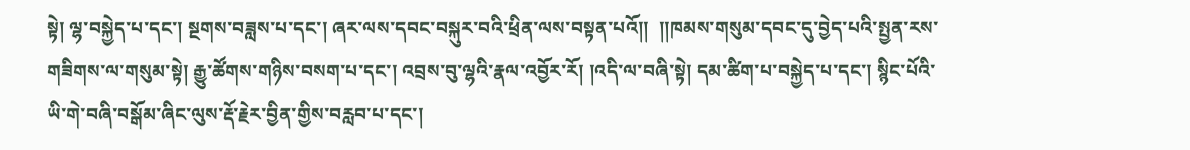སྟེ། ལྷ་བསྐྱེད་པ་དང་། སྔགས་བཟླས་པ་དང་། ཞར་ལས་དབང་བསྐུར་བའི་ཕྲིན་ལས་བསྟན་པའོ།།  །།ཁམས་གསུམ་དབང་དུ་བྱེད་པའི་སྤྱན་རས་གཟིགས་ལ་གསུམ་སྟེ། རྒྱུ་ཚོགས་གཉིས་བསག་པ་དང་། འབྲས་བུ་ལྷའི་རྣལ་འབྱོར་རོ། །འདི་ལ་བཞི་སྟེ། དམ་ཚིག་པ་བསྐྱེད་པ་དང་། སྙིང་པོའི་ཡི་གེ་བཞི་བསྒོམ་ཞིང་ལུས་རྡོ་རྗེར་བྱིན་གྱིས་བརླབ་པ་དང་།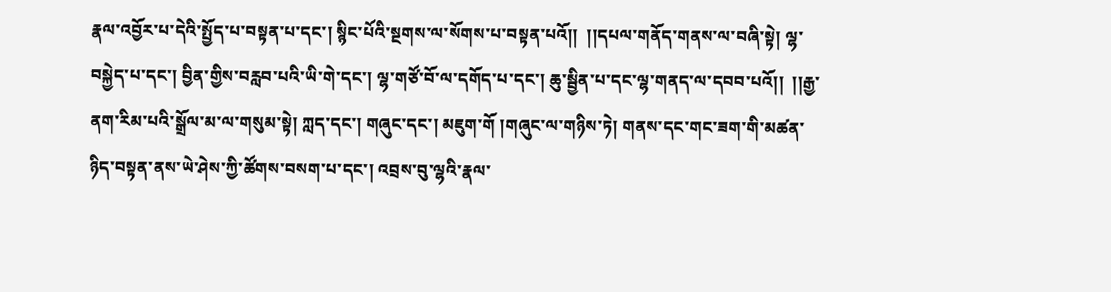རྣལ་འབྱོར་པ་དེའི་སྤྱོད་པ་བསྟན་པ་དང་། སྙིང་པོའི་སྔགས་ལ་སོགས་པ་བསྟན་པའོ།།  །།དཔལ་གནོད་གནས་ལ་བཞི་སྟེ། ལྷ་བསྐྱེད་པ་དང་། བྱིན་གྱིས་བརླབ་པའི་ཡི་གེ་དང་། ལྷ་གཙོ་བོ་ལ་དགོད་པ་དང་། ཆུ་སྦྱིན་པ་དང་ལྷ་གནད་ལ་དབབ་པའོ།།  །།རྒྱ་ནག་རིམ་པའི་སྒྲོལ་མ་ལ་གསུམ་སྟེ། ཀླད་དང་། གཞུང་དང་། མཇུག་གོ །གཞུང་ལ་གཉིས་ཏེ། གནས་དང་གང་ཟག་གི་མཚན་ཉིད་བསྟན་ནས་ཡེ་ཤེས་ཀྱི་ཚོགས་བསག་པ་དང་། འབྲས་བུ་ལྷའི་རྣལ་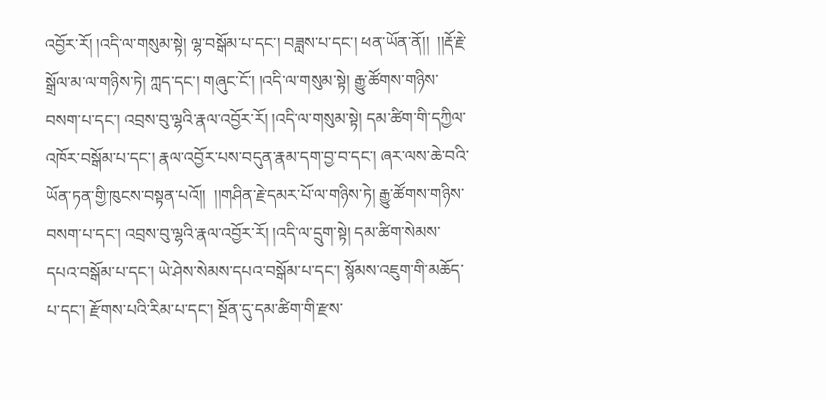འབྱོར་རོ། །འདི་ལ་གསུམ་སྟེ། ལྷ་བསྒོམ་པ་དང་། བཟླས་པ་དང་། ཕན་ཡོན་ནོ།།  །།རྡོ་རྗེ་སྒྲོལ་མ་ལ་གཉིས་ཏེ། ཀླད་དང་། གཞུང་ངོ་། །འདི་ལ་གསུམ་སྟེ། རྒྱུ་ཚོགས་གཉིས་བསག་པ་དང་། འབྲས་བུ་ལྷའི་རྣལ་འབྱོར་རོ། །འདི་ལ་གསུམ་སྟེ། དམ་ཚིག་གི་དཀྱིལ་འཁོར་བསྒོམ་པ་དང་། རྣལ་འབྱོར་པས་བདུན་རྣམ་དག་བྱ་བ་དང་། ཞར་ལས་ཆེ་བའི་ཡོན་ཏན་གྱི་ཁུངས་བསྟན་པའོ།།  །།གཤིན་རྗེ་དམར་པོ་ལ་གཉིས་ཏེ། རྒྱུ་ཚོགས་གཉིས་བསག་པ་དང་། འབྲས་བུ་ལྷའི་རྣལ་འབྱོར་རོ། །འདི་ལ་དྲུག་སྟེ། དམ་ཚིག་སེམས་དཔའ་བསྒོམ་པ་དང་། ཡེ་ཤེས་སེམས་དཔའ་བསྒོམ་པ་དང་། སྙོམས་འཇུག་གི་མཆོད་པ་དང་། རྫོགས་པའི་རིམ་པ་དང་། སྔོན་དུ་དམ་ཚིག་གི་རྫས་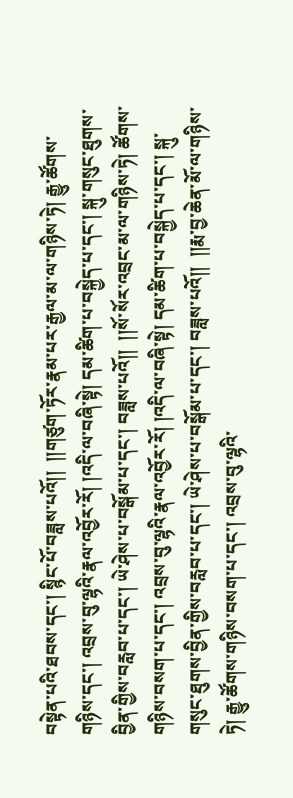བསྟེན་པའི་ཐབས་དང་། སྙིང་པོ་བཟླས་པའོ།།  །།གཙུག་ཏོར་རྣམ་པར་རྒྱལ་མ་ལ་གཉིས་ཏེ། རྒྱུ་ཚོགས་གཉིས་དང་། འབྲས་བུ་ལྷའི་རྣལ་འབྱོར་རོ། །འདི་ལ་བཞི་སྟེ། དམ་ཚིག་པ་བསྐྱེད་པ་དང་། སྐུ་གསུང་ཐུགས་བྱིན་གྱིས་བརླབ་པ་དང་། ཡེ་ཤེས་པ་བསྒོམ་པ་དང་། བཟླས་པའོ།།  །།སོ་སོར་འབྲང་མ་ལ་གཉིས་ཏེ། ཚོགས་གཉིས་བསག་པ་དང་། འབྲས་བུ་ལྷའི་རྣལ་འབྱོར་རོ། །འདི་ལ་བཞི་སྟེ། དམ་ཚིག་པ་བསྐྱེད་པ་དང་། སྐུ་གསུང་ཐུགས་བྱིན་གྱིས་བརླབ་པ་དང་། ཡེ་ཤེས་པ་བསྒོམ་པ་དང་། བཟླས་པའོ།།  །།རྨ་བྱ་ཆེན་མོ་ལ་གཉིས་ཏེ། རྒྱུ་ཚོགས་གཉིས་བསག་པ་དང་། འབྲས་བུ་ལྷའི་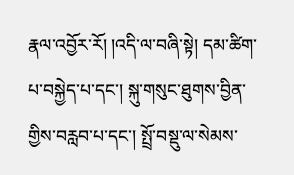རྣལ་འབྱོར་རོ། །འདི་ལ་བཞི་སྟེ། དམ་ཚིག་པ་བསྐྱེད་པ་དང་། སྐུ་གསུང་ཐུགས་བྱིན་གྱིས་བརླབ་པ་དང་། སྤྲོ་བསྡུ་ལ་སེམས་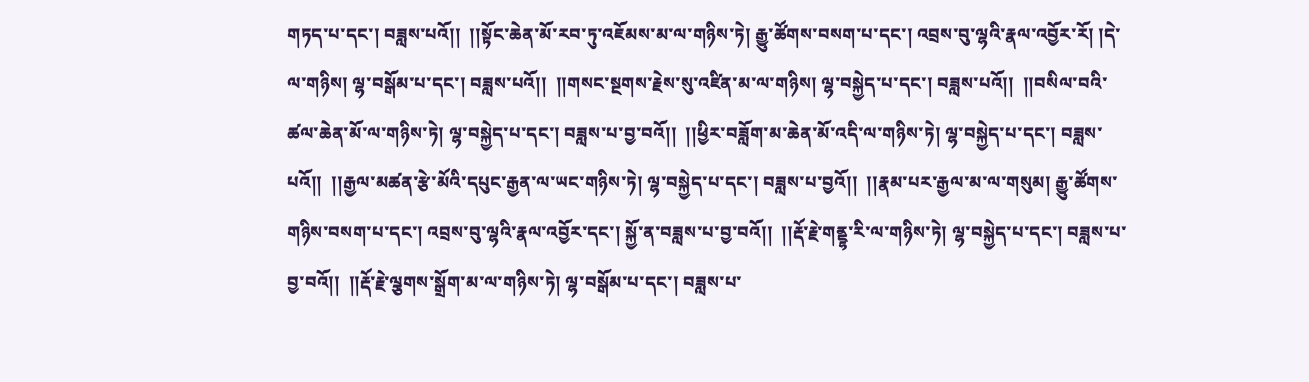གཏད་པ་དང་། བཟླས་པའོ།།  །།སྟོང་ཆེན་མོ་རབ་ཏུ་འཇོམས་མ་ལ་གཉིས་ཏེ། རྒྱུ་ཚོགས་བསག་པ་དང་། འབྲས་བུ་ལྷའི་རྣལ་འབྱོར་རོ། །དེ་ལ་གཉིས། ལྷ་བསྒོམ་པ་དང་། བཟླས་པའོ།།  །།གསང་སྔགས་རྗེས་སུ་འཛིན་མ་ལ་གཉིས། ལྷ་བསྐྱེད་པ་དང་། བཟླས་པའོ།།  །།བསིལ་བའི་ཚལ་ཆེན་མོ་ལ་གཉིས་ཏེ། ལྷ་བསྐྱེད་པ་དང་། བཟླས་པ་བྱ་བའོ།།  །།ཕྱིར་བཟློག་མ་ཆེན་མོ་འདི་ལ་གཉིས་ཏེ། ལྷ་བསྐྱེད་པ་དང་། བཟླས་པའོ།།  །།རྒྱལ་མཚན་རྩེ་མོའི་དཔུང་རྒྱན་ལ་ཡང་གཉིས་ཏེ། ལྷ་བསྐྱེད་པ་དང་། བཟླས་པ་བྱའོ།།  །།རྣམ་པར་རྒྱལ་མ་ལ་གསུམ། རྒྱུ་ཚོགས་གཉིས་བསག་པ་དང་། འབྲས་བུ་ལྷའི་རྣལ་འབྱོར་དང་། སྐྱོ་ན་བཟླས་པ་བྱ་བའོ།།  །།རྡོ་རྗེ་གནྡྷ་རི་ལ་གཉིས་ཏེ། ལྷ་བསྐྱེད་པ་དང་། བཟླས་པ་བྱ་བའོ།།  །།རྡོ་རྗེ་ལྕགས་སྒྲོག་མ་ལ་གཉིས་ཏེ། ལྷ་བསྒོམ་པ་དང་། བཟླས་པ་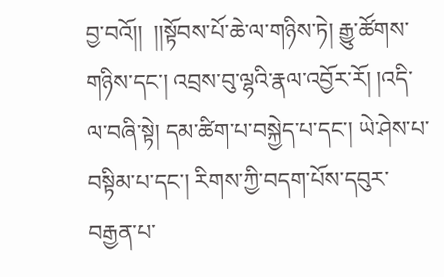བྱ་བའོ།།  །།སྟོབས་པོ་ཆེ་ལ་གཉིས་ཏེ། རྒྱུ་ཚོགས་གཉིས་དང་། འབྲས་བུ་ལྷའི་རྣལ་འབྱོར་རོ། །འདི་ལ་བཞི་སྟེ། དམ་ཚིག་པ་བསྐྱེད་པ་དང་། ཡེ་ཤེས་པ་བསྟིམ་པ་དང་། རིགས་ཀྱི་བདག་པོས་དབུར་བརྒྱན་པ་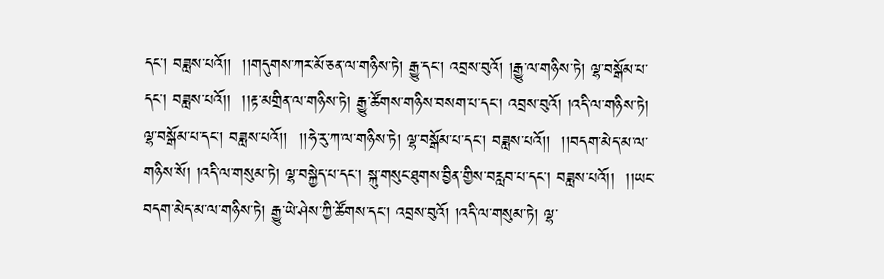དང་། བཟླས་པའོ།།  །།གདུགས་ཀར་མོ་ཅན་ལ་གཉིས་ཏེ། རྒྱུ་དང་། འབྲས་བུའོ། །རྒྱུ་ལ་གཉིས་ཏེ། ལྷ་བསྒོམ་པ་དང་། བཟླས་པའོ།།  །།རྟ་མགྲིན་ལ་གཉིས་ཏེ། རྒྱུ་ཚོགས་གཉིས་བསག་པ་དང་། འབྲས་བུའོ། །འདི་ལ་གཉིས་ཏེ། ལྷ་བསྒོམ་པ་དང་། བཟླས་པའོ།།  །།ཧེ་རུ་ཀ་ལ་གཉིས་ཏེ། ལྷ་བསྒོམ་པ་དང་། བཟླས་པའོ།།  །།བདག་མེད་མ་ལ་གཉིས་སོ། །འདི་ལ་གསུམ་ཏེ། ལྷ་བསྐྱེད་པ་དང་། སྐུ་གསུང་ཐུགས་བྱིན་གྱིས་བརླབ་པ་དང་། བཟླས་པའོ།།  །།ཡང་བདག་མེད་མ་ལ་གཉིས་ཏེ། རྒྱུ་ཡེ་ཤེས་ཀྱི་ཚོགས་དང་། འབྲས་བུའོ། །འདི་ལ་གསུམ་ཏེ། ལྷ་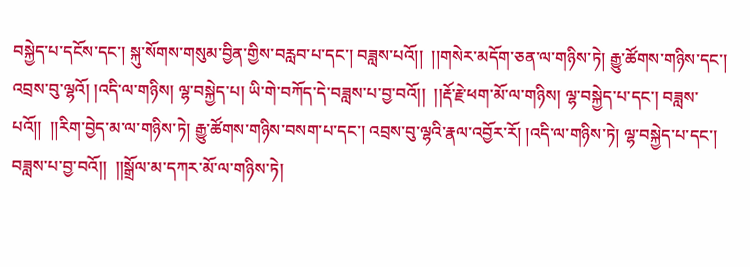བསྐྱེད་པ་དངོས་དང་། སྐུ་སོགས་གསུམ་བྱིན་གྱིས་བརླབ་པ་དང་། བཟླས་པའོ།།  །།གསེར་མདོག་ཅན་ལ་གཉིས་ཏེ། རྒྱུ་ཚོགས་གཉིས་དང་། འབྲས་བུ་ལྷའོ། །འདི་ལ་གཉིས། ལྷ་བསྐྱེད་པ། ཡི་གེ་བཀོད་དེ་བཟླས་པ་བྱ་བའོ།།  །།རྡོ་རྗེ་ཕག་མོ་ལ་གཉིས། ལྷ་བསྐྱེད་པ་དང་། བཟླས་པའོ།།  །།རིག་བྱེད་མ་ལ་གཉིས་ཏེ། རྒྱུ་ཚོགས་གཉིས་བསག་པ་དང་། འབྲས་བུ་ལྷའི་རྣལ་འབྱོར་རོ། །འདི་ལ་གཉིས་ཏེ། ལྷ་བསྐྱེད་པ་དང་། བཟླས་པ་བྱ་བའོ།།  །།སྒྲོལ་མ་དཀར་མོ་ལ་གཉིས་ཏེ།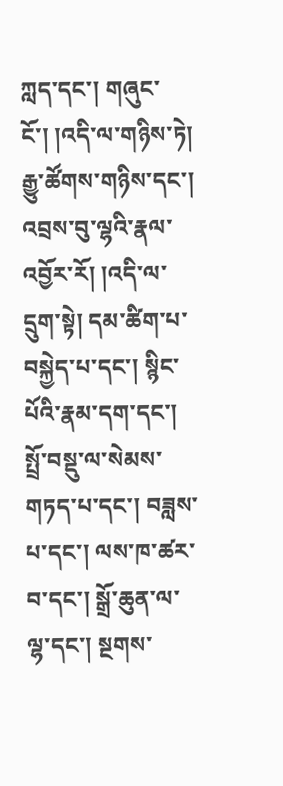ཀླད་དང་། གཞུང་ངོ་། །འདི་ལ་གཉིས་ཏེ། རྒྱུ་ཚོགས་གཉིས་དང་། འབྲས་བུ་ལྷའི་རྣལ་འབྱོར་རོ། །འདི་ལ་དྲུག་སྟེ། དམ་ཚིག་པ་བསྐྱེད་པ་དང་། སྙིང་པོའི་རྣམ་དག་དང་། སྤྲོ་བསྡུ་ལ་སེམས་གཏད་པ་དང་། བཟླས་པ་དང་། ལས་ཁ་ཚར་བ་དང་། སྒྲོ་ཆུན་ལ་ལྷ་དང་། སྔགས་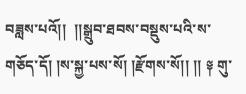བཟླས་པའོ།།  །།སྒྲུབ་ཐབས་བསྡུས་པའི་ས་གཅོད་དོ། །ས་སྐྱ་པས་སོ། །རྫོགས་སོ།། །། ༈ གུ་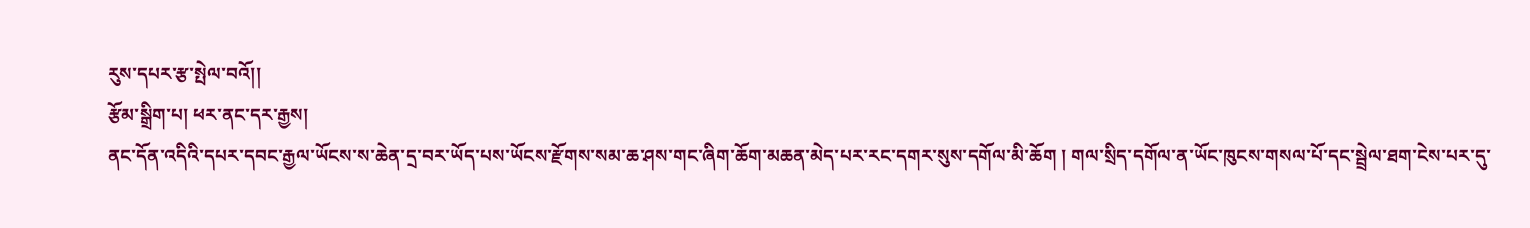རུས་དཔར་རྩ་སྤེལ་བའོ།།
རྩོམ་སྒྲིག་པ། ཕར་ནང་དར་རྒྱས།
ནང་དོན་འདིའི་དཔར་དབང་རྒྱལ་ཡོངས་ས་ཆེན་དྲ་བར་ཡོད་པས་ཡོངས་རྫོགས་སམ་ཆ་ཤས་གང་ཞིག་ཆོག་མཆན་མེད་པར་རང་དགར་སུས་དགོལ་མི་ཆོག ། གལ་སྲིད་དགོལ་ན་ཡོང་ཁུངས་གསལ་པོ་དང་སྦྲེལ་ཐག་ངེས་པར་དུ་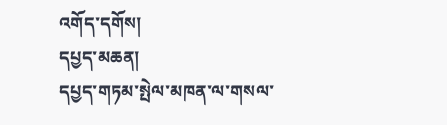འགོད་དགོས།
དཔྱད་མཆན།
དཔྱད་གཏམ་སྤེལ་མཁན་ལ་གསལ་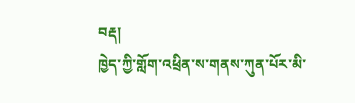བརྡ།
ཁྱེད་ཀྱི་གློག་འཕྲིན་ས་གནས་ཀུན་པོར་མི་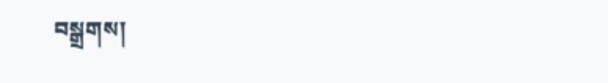བསྒྲགས།